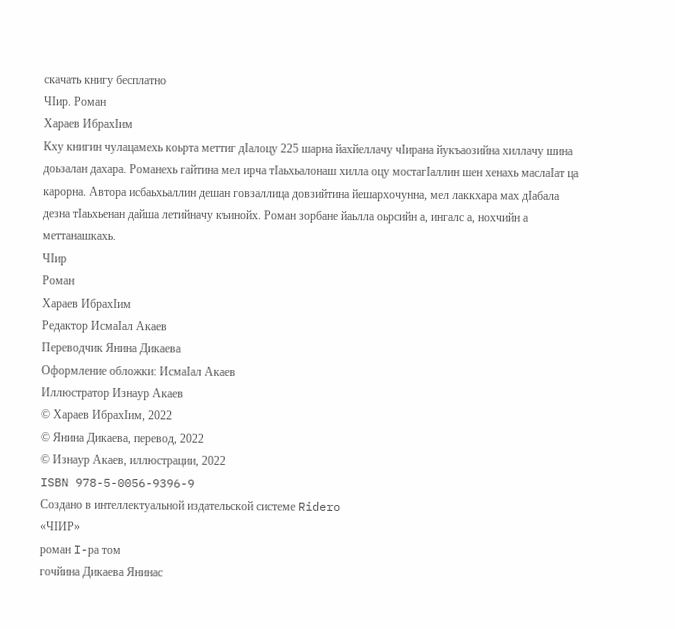скачать книгу бесплатно
ЧIир. Роман
Хараев ИбрахIим
Кху книгин чулацамехь коьрта меттиг дIалоцу 225 шарна йахйеллачу чIирана йукъаозийна хиллачу шина доьзалан дахара. Романехь гайтина мел ирча тIаьхьалонаш хилла оцу мостагIаллин шен хенахь маслаIат ца карорна. Автора исбаьхьаллин дешан говзаллица довзийтина йешархочунна, мел лаккхара мах дIабала дезна тIаьхьенан дайша летийначу къинойх. Роман зорбане йаьлла оьрсийн а, ингалс а, нохчийн а меттанашкахь.
ЧIир
Роман
Хараев ИбрахIим
Редактор ИсмаIал Акаев
Переводчик Янина Дикаева
Оформление обложки: ИсмаIал Акаев
Иллюстратор Изнаур Акаев
© Хараев ИбрахIим, 2022
© Янина Дикаева, перевод, 2022
© Изнаур Акаев, иллюстрации, 2022
ISBN 978-5-0056-9396-9
Создано в интеллектуальной издательской системе Ridero
«ЧIИР»
роман I-ра том
гочйина Дикаева Янинас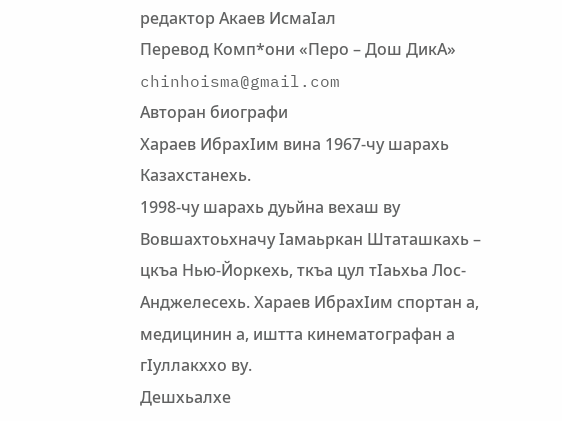редактор Акаев ИсмаIал
Перевод Комп*они «Перо – Дош ДикА»
chinhoisma@gmail.com
Авторан биографи
Хараев ИбрахIим вина 1967-чу шарахь Казахстанехь.
1998-чу шарахь дуьйна вехаш ву Вовшахтоьхначу Iамаьркан Штаташкахь – цкъа Нью-Йоркехь, ткъа цул тIаьхьа Лос-Анджелесехь. Хараев ИбрахIим спортан а, медицинин а, иштта кинематографан а гIуллакххо ву.
Дешхьалхе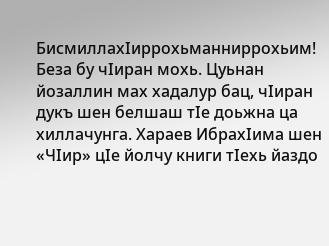БисмиллахIиррохьманниррохьим!
Беза бу чIиран мохь. Цуьнан йозаллин мах хадалур бац, чIиран дукъ шен белшаш тIе доьжна ца хиллачунга. Хараев ИбрахIима шен «ЧIир» цIе йолчу книги тIехь йаздо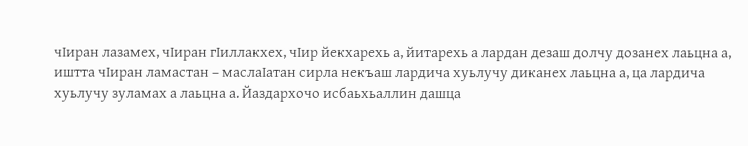чIиран лазамех, чIиран гIиллакхех, чIир йекхарехь а, йитарехь а лардан дезаш долчу дозанех лаьцна а, иштта чIиран ламастан – маслаIатан сирла некъаш лардича хуьлучу диканех лаьцна а, ца лардича хуьлучу зуламах а лаьцна а. Йаздархочо исбаьхьаллин дашца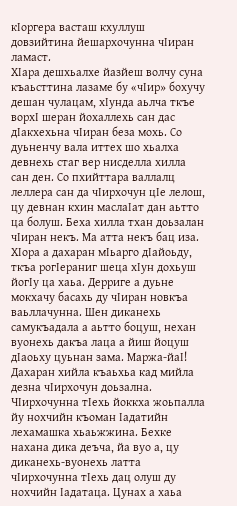кIоргера васташ кхуллуш довзийтина йешархочунна чIиран ламаст.
ХIара дешхьалхе йазйеш волчу суна къаьсттина лазаме бу «чIир» бохучу дешан чулацам, хIунда аьлча ткъе ворхI шеран йохаллехь сан дас дIакхехьна чIиран беза мохь. Со дуьненчу вала иттех шо хьалха девнехь стаг вер нисделла хилла сан ден. Со пхийттара валлалц леллера сан да чIирхочун цIе лелош, цу девнан кхин маслаIат дан аьтто ца болуш. Беха хилла тхан доьзалан чIиран некъ. Ма атта некъ бац иза. ХIора а дахаран мIьарго дIайоьду, ткъа рогIераниг шеца хIун дохьуш йогIу ца хаьа. Дерриге а дуьне мокхачу басахь ду чIиран новкъа ваьллачунна. Шен диканехь самукъадала а аьтто боцуш, нехан вуонехь дакъа лаца а йиш йоцуш дIаоьху цуьнан зама. Маржа-йаI! Дахаран хийла къаьхьа кад мийла дезна чIирхочун доьзална. ЧIирхочунна тIехь йоккха жоьпалла йу нохчийн къоман Iадатийн лехамашка хьаьжжина. Бехке нахана дика деъча, йа вуо а, цу диканехь-вуонехь латта чIирхочунна тIехь дац олуш ду нохчийн Iадатаца. Цунах а хаьа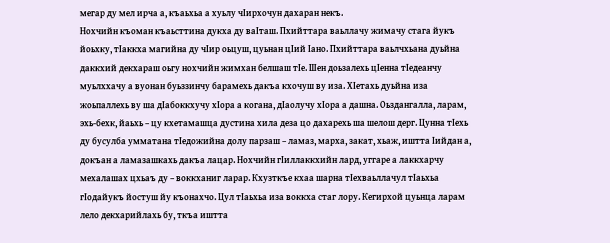мегар ду мел ирча а, къаьхьа а хуьлу чIирхочун дахаран некъ.
Нохчийн къоман къаьсттина дукха ду ваIташ. Пхийттара ваьллачу жимачу стага йукъ йоьхку, тIаккха магийна ду чIир оьцуш, цуьнан цIий Iано. Пхийттара ваьлчхьана дуьйна даккхий декхараш оьгу нохчийн жимхан белшаш тIе. Шен доьзалехь цIенна тIедеанчу муьлххачу а вуонан буьззинчу барамехь дакъа кхочуш ву иза. ХIетахь дуьйна иза жоьпаллехь ву ша дIабоккхучу хIора а когана, дIаолучу хIора а дашна. Оьздангалла, ларам, эхь-бехк, йаьхь – цу кхетамашца дустина хила деза цо дахарехь ша шелош дерг. Цунна тIехь ду бусулба умматана тIедожийна долу парзаш – ламаз, марха, закат, хьаж, иштта Iийдан а, докъан а ламазашкахь дакъа лацар. Нохчийн гIиллаккхийн лард, уггаре а лаккхарчу мехалашах цхьаъ ду – воккханиг ларар. Кхузткъе кхаа шарна тIехваьллачул тIаьхьа гIодайукъ йостуш йу къонахчо. Цул тIаьхьа иза воккха стаг лору. Кегирхой цуьнца ларам лело декхарийлахь бу, ткъа иштта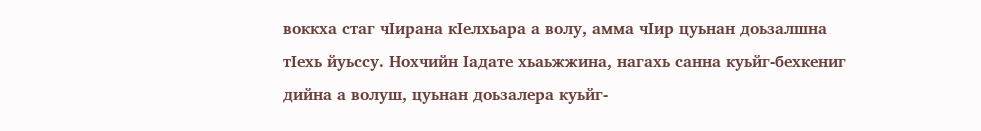воккха стаг чIирана кIелхьара а волу, амма чIир цуьнан доьзалшна тIехь йуьссу. Нохчийн Iадате хьаьжжина, нагахь санна куьйг-бехкениг дийна а волуш, цуьнан доьзалера куьйг-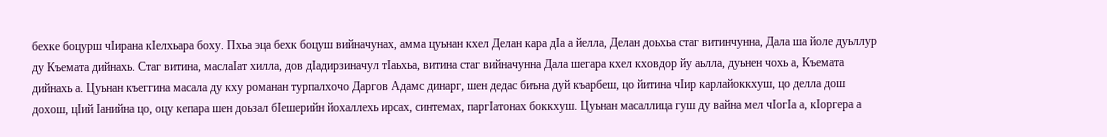бехке боцурш чIирана кIелхьара боху. Пхьа эца бехк боцуш вийначунах, амма цуьнан кхел Делан кара дIа а йелла, Делан доьхьа стаг витинчунна, Дала ша йоле дуьллур ду Къемата дийнахь. Стаг витина, маслаIат хилла, дов дIадирзиначул тIаьхьа, витина стаг вийначунна Дала шегара кхел кховдор йу аьлла, дуьнен чохь а, Къемата дийнахь а. Цуьнан къеггина масала ду кху романан турпалхочо Даргов Адамс динарг, шен дедас биъна дуй къарбеш, цо йитина чIир карлайоккхуш, цо делла дош дохош, цIий Iанийна цо, оцу кепара шен доьзал бIешерийн йохаллехь ирсах, синтемах, паргIатонах боккхуш. Цуьнан масаллица гуш ду вайна мел чIогIа а, кIоргера а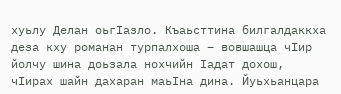хуьлу Делан оьгIазло. Къаьсттина билгалдаккха деза кху романан турпалхоша – вовшашца чIир йолчу шина доьзала нохчийн Iадат дохош, чIирах шайн дахаран маьIна дина. Йуьхьанцара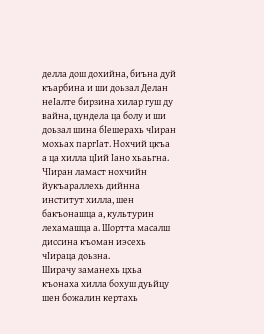делла дош дохийна, биъна дуй къарбина и ши доьзал Делан неIалте бирзина хилар гуш ду вайна, цундела ца болу и ши доьзал шина бIешерахь чIиран мохьах паргIат. Нохчий цкъа а ца хилла цIий Iано хьаьгна. ЧIиран ламаст нохчийн йукъараллехь дийнна институт хилла, шен бакъонашца а, культурин лехамашца а. Шортта масалш диссина къоман иэсехь чIираца доьзна.
Ширачу заманехь цхьа къонаха хилла бохуш дуьйцу шен божалин кертахь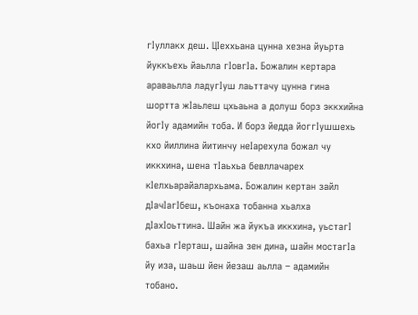гIуллакх деш. ЦIеххьана цунна хезна йуьрта йуккъехь йаьлла гIовгIа. Божалин кертара араваьлла ладугIуш лаьттачу цунна гина шортта жIаьлеш цхьаьна а долуш борз эккхийна йогIу адамийн тоба. И борз йедда йоггIушшехь кхо йиллина йитинчу неIарехула божал чу иккхина, шена тIаьхьа бевллачарех кIелхьарайалархьама. Божалин кертан зайл дIачIагIбеш, къонаха тобанна хьалха дIахIоьттина. Шайн жа йукъа иккхина, уьстагI бахьа гIерташ, шайна зен дина, шайн мостагIа йу иза, шаьш йен йезаш аьлла – адамийн тобано.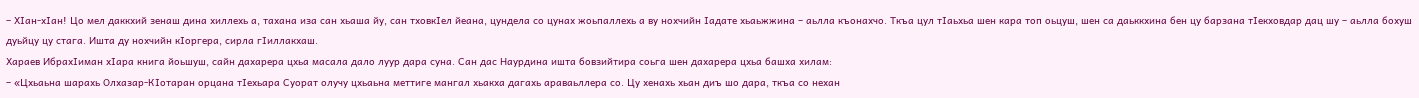– ХIан-хIан! Цо мел даккхий зенаш дина хиллехь а, тахана иза сан хьаша йу, сан тховкIел йеана, цундела со цунах жоьпаллехь а ву нохчийн Iадате хьаьжжина – аьлла къонахчо. Ткъа цул тIаьхьа шен кара топ оьцуш, шен са даьккхина бен цу барзана тIекховдар дац шу – аьлла бохуш дуьйцу цу стага. Ишта ду нохчийн кIоргера, сирла гIиллакхаш.
Хараев ИбрахIиман хIара книга йоьшуш, сайн дахарера цхьа масала дало луур дара суна. Сан дас Наурдина ишта бовзийтира соьга шен дахарера цхьа башха хилам:
– «Цхьаьна шарахь Олхазар-КIотаран орцана тIехьара Суорат олучу цхьаьна меттиге мангал хьакха дагахь араваьллера со. Цу хенахь хьан диъ шо дара, ткъа со нехан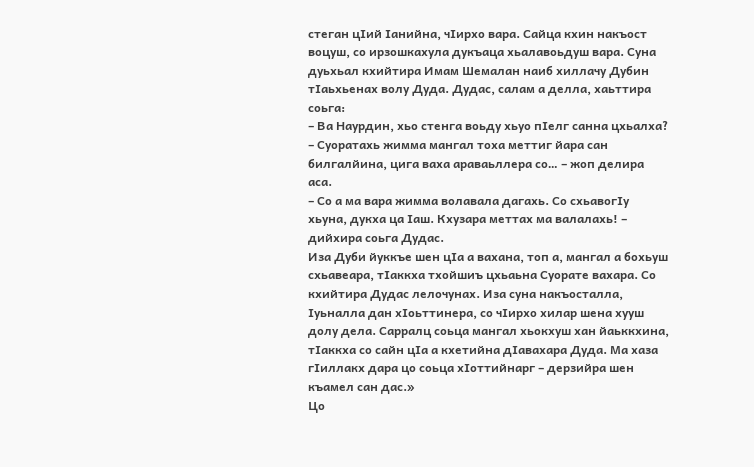стеган цIий Iанийна, чIирхо вара. Сайца кхин накъост воцуш, со ирзошкахула дукъаца хьалавоьдуш вара. Суна дуьхьал кхийтира Имам Шемалан наиб хиллачу Дубин тIаьхьенах волу Дуда. Дудас, салам а делла, хаьттира соьга:
– Ва Наурдин, хьо стенга воьду хьуо пIелг санна цхьалха?
– Суоратахь жимма мангал тоха меттиг йара сан билгалйина, цига ваха араваьллера со… – жоп делира аса.
– Со а ма вара жимма волавала дагахь. Со схьавогIу хьуна, дукха ца Iаш. Кхузара меттах ма валалахь! – дийхира соьга Дудас.
Иза Дуби йуккъе шен цIа а вахана, топ а, мангал а бохьуш схьавеара, тIаккха тхойшиъ цхьаьна Суорате вахара. Со кхийтира Дудас лелочунах. Иза суна накъосталла, Iуьналла дан хIоьттинера, со чIирхо хилар шена хууш долу дела. Сарралц соьца мангал хьокхуш хан йаьккхина, тIаккха со сайн цIа а кхетийна дIавахара Дуда. Ма хаза гIиллакх дара цо соьца хIоттийнарг – дерзийра шен къамел сан дас.»
Цо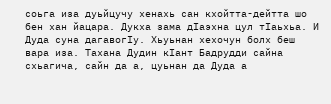соьга иза дуьйцучу хенахь сан кхойтта-дейтта шо бен хан йацара. Дукха зама дIаэхна цул тIаьхьа. И Дуда суна дагавогIу. Хьуьнан хехочун болх беш вара иза. Тахана Дудин кIант Бадрудди сайна схьагича, сайн да а, цуьнан да Дуда а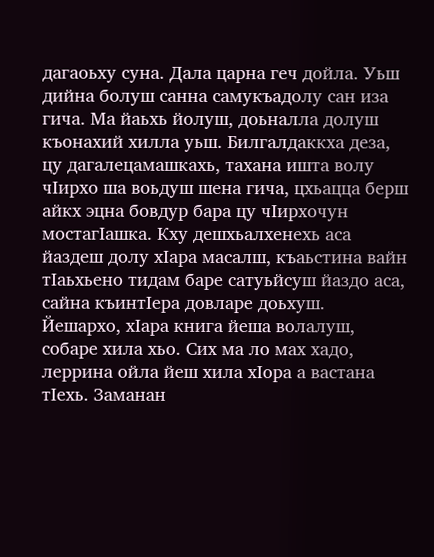дагаоьху суна. Дала царна геч дойла. Уьш дийна болуш санна самукъадолу сан иза гича. Ма йаьхь йолуш, доьналла долуш къонахий хилла уьш. Билгалдаккха деза, цу дагалецамашкахь, тахана ишта волу чIирхо ша воьдуш шена гича, цхьацца берш айкх эцна бовдур бара цу чIирхочун мостагIашка. Кху дешхьалхенехь аса йаздеш долу хIара масалш, къаьстина вайн тIаьхьено тидам баре сатуьйсуш йаздо аса, сайна къинтIера довларе доьхуш.
Йешархо, хIара книга йеша волалуш, собаре хила хьо. Сих ма ло мах хадо, леррина ойла йеш хила хIора а вастана тIехь. Заманан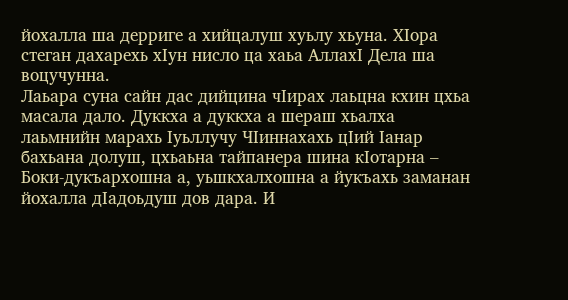йохалла ша дерриге а хийцалуш хуьлу хьуна. ХIора стеган дахарехь хIун нисло ца хаьа АллахI Дела ша воцучунна.
Лаьара суна сайн дас дийцина чIирах лаьцна кхин цхьа масала дало. Дуккха а дуккха а шераш хьалха лаьмнийн марахь Iуьллучу ЧIиннахахь цIий Iанар бахьана долуш, цхьаьна тайпанера шина кIотарна – Боки-дукъархошна а, уьшкхалхошна а йукъахь заманан йохалла дIадоьдуш дов дара. И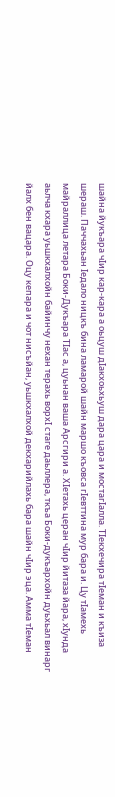шайна йукъара чIир кар-кара а оьцуш дIакхоьхьуш дара цара и мостагIалла. ТIекхечира тIеман и къиза шераш. Паччахьан Iедало ницкъ бина ламарой шайн маршо къовса гIевттина мур бара и. Цу тIамехь майраллица летара Боки-Дукъара ТIас а, цуьнан ваша Арсгири а. ХIетахь церан чIир йитаза йара, хIунда аьлча кхара уьшкхалхойн байинчу нехан терахь ворхI стаге даьллера, ткъа Боки-дукъархойн дуьхьал винарг йалх бен вацара. Оцу кепара и чот нисъйан, уьшкхалхой декхарийлахь бара шайн чIир эца. Амма тIеман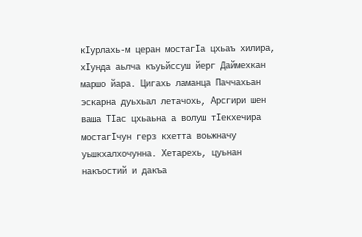кIурлахь-м церан мостагIа цхьаъ хилира, хIунда аьлча къуьйссуш йерг Даймехкан маршо йара. Цигахь ламанца Паччахьан эскарна дуьхьал летачохь, Арсгири шен ваша ТIас цхьаьна а волуш тIекхечира мостагIчун герз кхетта воьжначу уьшкхалхочунна. Хетарехь, цуьнан накъостий и дакъа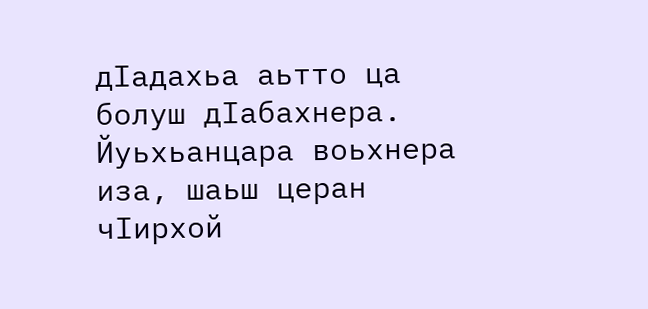дIадахьа аьтто ца болуш дIабахнера. Йуьхьанцара воьхнера иза, шаьш церан чIирхой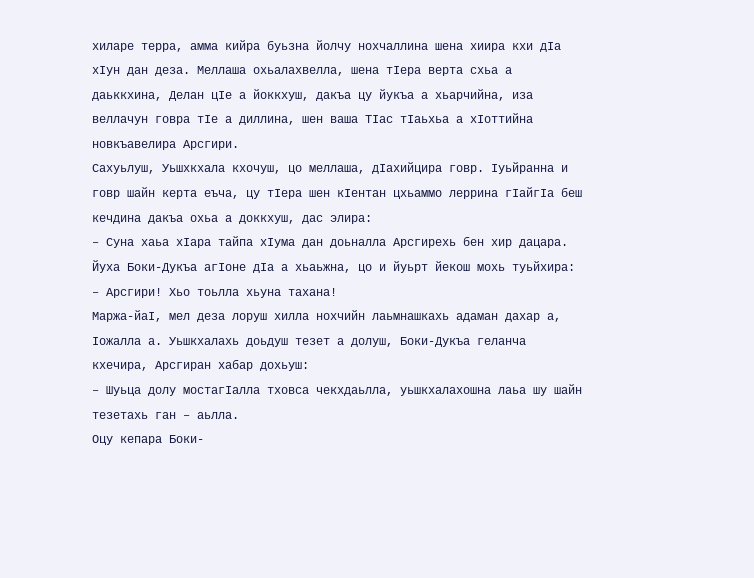хиларе терра, амма кийра буьзна йолчу нохчаллина шена хиира кхи дIа хIун дан деза. Меллаша охьалахвелла, шена тIера верта схьа а даьккхина, Делан цIе а йоккхуш, дакъа цу йукъа а хьарчийна, иза веллачун говра тIе а диллина, шен ваша ТIас тIаьхьа а хIоттийна новкъавелира Арсгири.
Сахуьлуш, Уьшхкхала кхочуш, цо меллаша, дIахийцира говр. Iуьйранна и говр шайн керта еъча, цу тIера шен кIентан цхьаммо леррина гIайгIа беш кечдина дакъа охьа а доккхуш, дас элира:
– Суна хаьа хIара тайпа хIума дан доьналла Арсгирехь бен хир дацара. Йуха Боки-Дукъа агIоне дIа а хьаьжна, цо и йуьрт йекош мохь туьйхира:
– Арсгири! Хьо тоьлла хьуна тахана!
Маржа-йаI, мел деза лоруш хилла нохчийн лаьмнашкахь адаман дахар а, Iожалла а. Уьшкхалахь доьдуш тезет а долуш, Боки-Дукъа геланча кхечира, Арсгиран хабар дохьуш:
– Шуьца долу мостагIалла тховса чекхдаьлла, уьшкхалахошна лаьа шу шайн тезетахь ган – аьлла.
Оцу кепара Боки-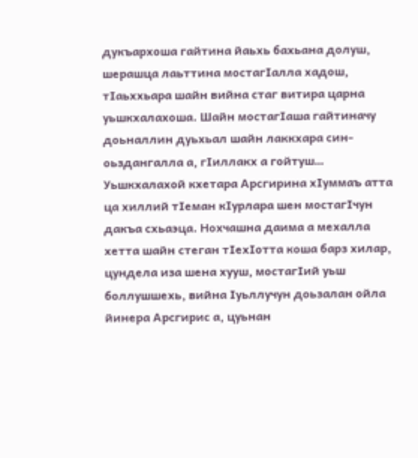дукъархоша гайтина йаьхь бахьана долуш, шерашца лаьттина мостагIалла хадош, тIаьххьара шайн вийна стаг витира царна уьшкхалахоша. Шайн мостагIаша гайтиначу доьналлин дуьхьал шайн лаккхара син-оьздангалла а, гIиллакх а гойтуш…
Уьшкхалахой кхетара Арсгирина хIуммаъ атта ца хиллий тIеман кIурлара шен мостагIчун дакъа схьаэца. Нохчашна даима а мехалла хетта шайн стеган тIехIотта коша барз хилар, цундела иза шена хууш, мостагIий уьш боллушшехь, вийна Iуьллучун доьзалан ойла йинера Арсгирис а, цуьнан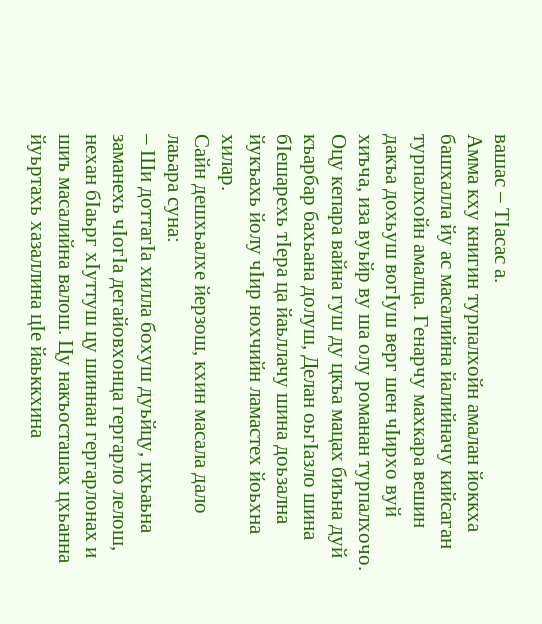вашас – ТIасас а.
Амма кху книгин турпалхойн амалан йоккха башхалла йу ас масалийна йалийначу кийсаган турпалхойн амалца. Генарчу махкара вешин дакъа дохьуш вогIуш верг шен чIирхо вуй хиъча, иза вуьйр ву ша олу романан турпалхочо. Оцу кепара вайна гуш ду цкъа мацах биъна дуй къарбар бахьана долуш, Делан оьгIазло шина бIешарехь тIера ца йаьллачу шина доьзална йукъахь йолу чIир нохчийн ламастех йоьхна хилар.
Сайн дешхьалхе йерзош, кхин масала дало лаьара суна:
– Ши доттагIа хилла бохуш дуьйцу, цхьаьна заманехь чIогIа дегайовхонца гергарло лелош, нехан бIаьрг хIуттуш цу шиннан гергарлонах и шиъ масалийна валош. Цу накъосташах цхьанна йуьртахь хазаллина цIе йаьккхина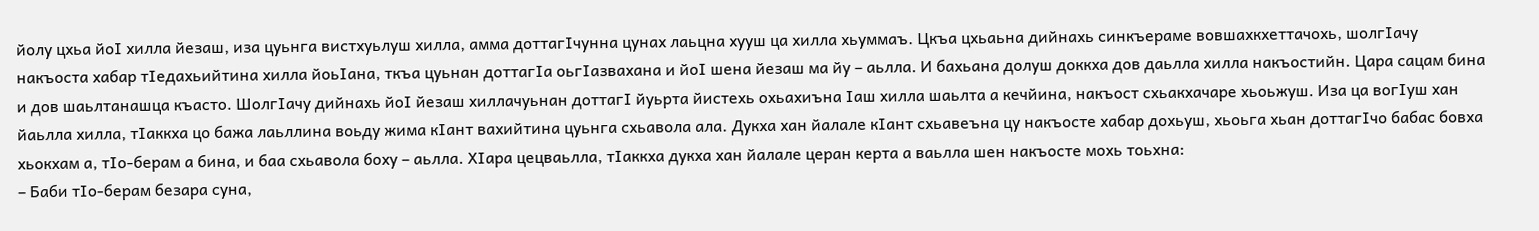йолу цхьа йоI хилла йезаш, иза цуьнга вистхуьлуш хилла, амма доттагIчунна цунах лаьцна хууш ца хилла хьуммаъ. Цкъа цхьаьна дийнахь синкъераме вовшахкхеттачохь, шолгIачу накъоста хабар тIедахьийтина хилла йоьIана, ткъа цуьнан доттагIа оьгIазвахана и йоI шена йезаш ма йу – аьлла. И бахьана долуш доккха дов даьлла хилла накъостийн. Цара сацам бина и дов шаьлтанашца къасто. ШолгIачу дийнахь йоI йезаш хиллачуьнан доттагI йуьрта йистехь охьахиъна Iаш хилла шаьлта а кечйина, накъост схьакхачаре хьоьжуш. Иза ца вогIуш хан йаьлла хилла, тIаккха цо бажа лаьллина воьду жима кIант вахийтина цуьнга схьавола ала. Дукха хан йалале кIант схьавеъна цу накъосте хабар дохьуш, хьоьга хьан доттагIчо бабас бовха хьокхам а, тIо-берам а бина, и баа схьавола боху – аьлла. ХIара цецваьлла, тIаккха дукха хан йалале церан керта а ваьлла шен накъосте мохь тоьхна:
– Баби тIо-берам безара суна,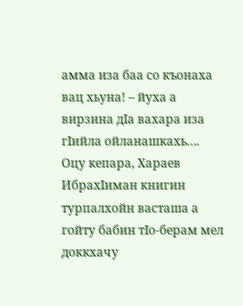амма иза баа со къонаха вац хьуна! – йуха а вирзина дIа вахара иза гIийла ойланашкахь…. Оцу кепара, Хараев ИбрахIиман книгин турпалхойн васташа а гойту бабин тIо-берам мел доккхачу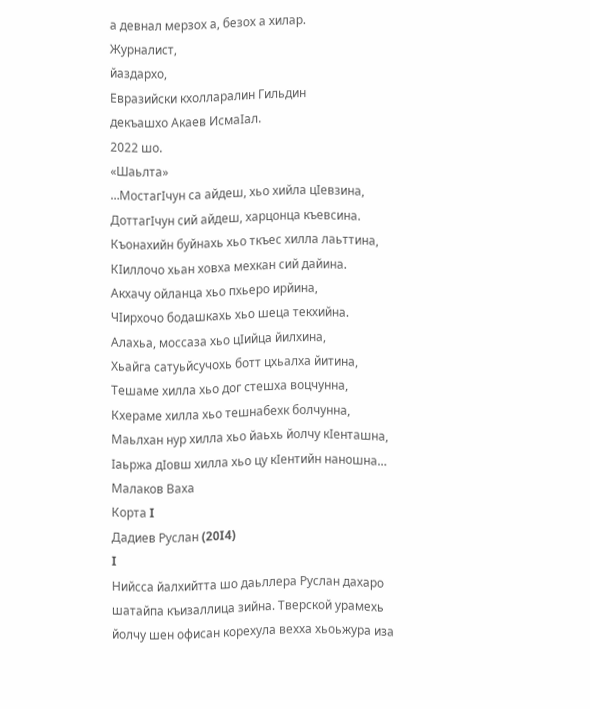а девнал мерзох а, безох а хилар.
Журналист,
йаздархо,
Евразийски кхолларалин Гильдин
декъашхо Акаев ИсмаIал.
2022 шо.
«Шаьлта»
…МостагIчун са айдеш, хьо хийла цIевзина,
ДоттагIчун сий айдеш, харцонца къевсина.
Къонахийн буйнахь хьо ткъес хилла лаьттина,
КIиллочо хьан ховха мехкан сий дайина.
Акхачу ойланца хьо пхьеро ирйина,
ЧIирхочо бодашкахь хьо шеца текхийна.
Алахьа, моссаза хьо цIийца йилхина,
Хьайга сатуьйсучохь ботт цхьалха йитина,
Тешаме хилла хьо дог стешха воцчунна,
Кхераме хилла хьо тешнабехк болчунна,
Маьлхан нур хилла хьо йаьхь йолчу кIенташна,
Iаьржа дIовш хилла хьо цу кIентийн наношна…
Малаков Ваха
Корта I
Дадиев Руслан (20I4)
I
Нийсса йалхийтта шо даьллера Руслан дахаро шатайпа къизаллица зийна. Тверской урамехь йолчу шен офисан корехула вехха хьоьжура иза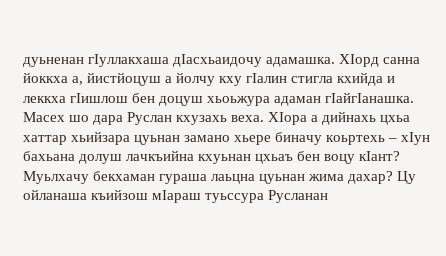дуьненан гIуллакхаша дIасхьаидочу адамашка. ХIорд санна йоккха а, йистйоцуш а йолчу кху гIалин стигла кхийда и леккха гIишлош бен доцуш хьоьжура адаман гIайгIанашка. Масех шо дара Руслан кхузахь веха. ХIора а дийнахь цхьа хаттар хьийзара цуьнан замано хьере биначу коьртехь – хIун бахьана долуш лачкъийна кхуьнан цхьаъ бен воцу кIант? Муьлхачу бекхаман гураша лаьцна цуьнан жима дахар? Цу ойланаша къийзош мIараш туьссура Русланан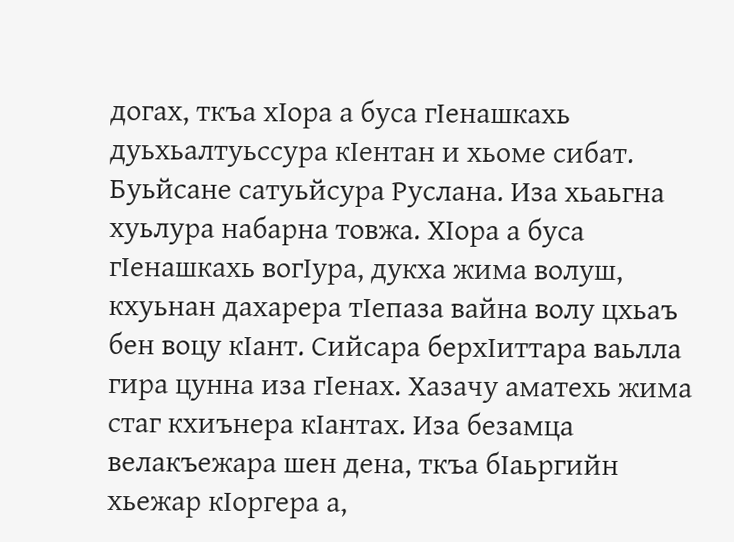догах, ткъа хIора а буса гIенашкахь дуьхьалтуьссура кIентан и хьоме сибат. Буьйсане сатуьйсура Руслана. Иза хьаьгна хуьлура набарна товжа. ХIора а буса гIенашкахь вогIура, дукха жима волуш, кхуьнан дахарера тIепаза вайна волу цхьаъ бен воцу кIант. Сийсара берхIиттара ваьлла гира цунна иза гIенах. Хазачу аматехь жима стаг кхиънера кIантах. Иза безамца велакъежара шен дена, ткъа бIаьргийн хьежар кIоргера а,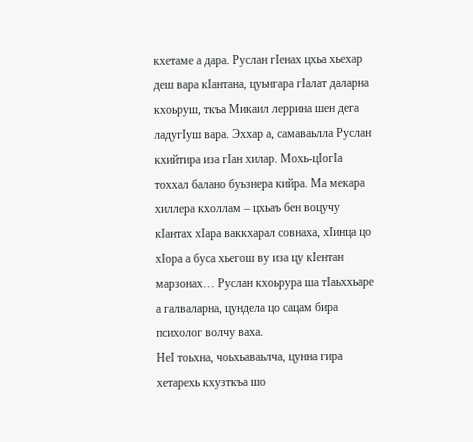кхетаме а дара. Руслан гIенах цхьа хьехар деш вара кIантана, цуьнгара гIалат даларна кхоьруш, ткъа Микаил леррина шен дега ладугIуш вара. Эххар а, самаваьлла Руслан кхийтира иза гIан хилар. Мохь-цIогIа тоххал балано буьзнера кийра. Ма мекара хиллера кхоллам – цхьаъ бен воцучу кIантах хIара ваккхарал совнаха, хIинца цо хIора а буса хьегош ву иза цу кIентан марзонах… Руслан кхоьрура ша тIаьххьаре а галваларна, цундела цо сацам бира психолог волчу ваха.
НеI тоьхна, чоьхьаваьлча, цунна гира хетарехь кхузткъа шо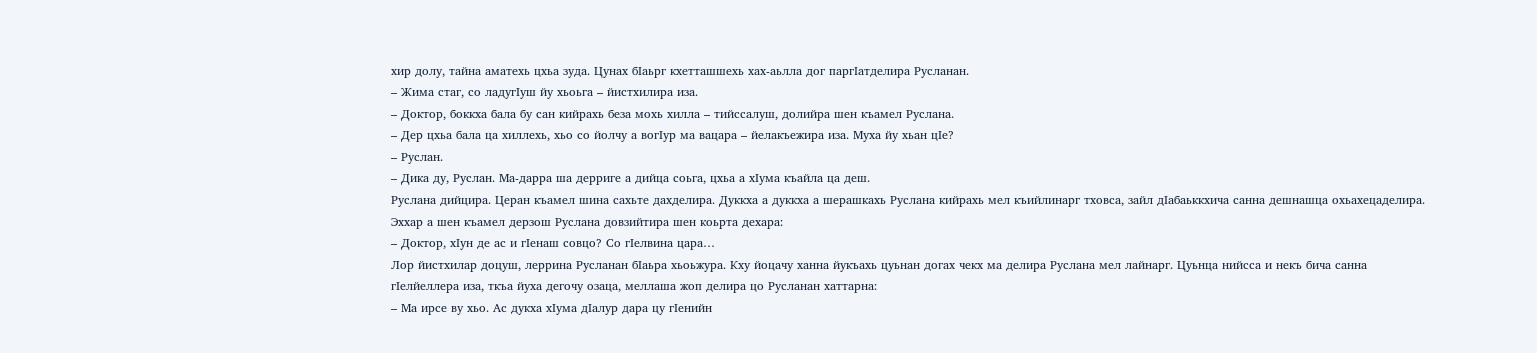хир долу, тайна аматехь цхьа зуда. Цунах бIаьрг кхетташшехь хах-аьлла дог паргIатделира Русланан.
– Жима стаг, со ладугIуш йу хьоьга – йистхилира иза.
– Доктор, боккха бала бу сан кийрахь беза мохь хилла – тийссалуш, долийра шен къамел Руслана.
– Дер цхьа бала ца хиллехь, хьо со йолчу а вогIур ма вацара – йелакъежира иза. Муха йу хьан цIе?
– Руслан.
– Дика ду, Руслан. Ма-дарра ша дерриге а дийца соьга, цхьа а хIума къайла ца деш.
Руслана дийцира. Церан къамел шина сахьте дахделира. Дуккха а дуккха а шерашкахь Руслана кийрахь мел къийлинарг тховса, зайл дIабаьккхича санна дешнашца охьахецаделира. Эххар а шен къамел дерзош Руслана довзийтира шен коьрта дехара:
– Доктор, хIун де ас и гIенаш совцо? Со гIелвина цара…
Лор йистхилар доцуш, леррина Русланан бIаьра хьоьжура. Кху йоцачу ханна йукъахь цуьнан догах чекх ма делира Руслана мел лайнарг. Цуьнца нийсса и некъ бича санна гIелйеллера иза, ткъа йуха дегочу озаца, меллаша жоп делира цо Русланан хаттарна:
– Ма ирсе ву хьо. Ас дукха хIума дIалур дара цу гIенийн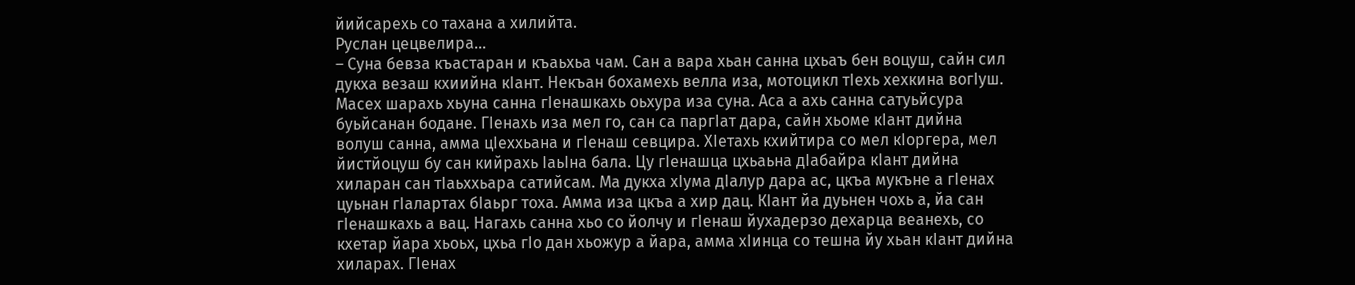йийсарехь со тахана а хилийта.
Руслан цецвелира…
– Суна бевза къастаран и къаьхьа чам. Сан а вара хьан санна цхьаъ бен воцуш, сайн сил дукха везаш кхиийна кIант. Некъан бохамехь велла иза, мотоцикл тIехь хехкина вогIуш. Масех шарахь хьуна санна гIенашкахь оьхура иза суна. Аса а ахь санна сатуьйсура буьйсанан бодане. ГIенахь иза мел го, сан са паргIат дара, сайн хьоме кIант дийна волуш санна, амма цIеххьана и гIенаш севцира. ХIетахь кхийтира со мел кIоргера, мел йистйоцуш бу сан кийрахь IаьIна бала. Цу гIенашца цхьаьна дIабайра кIант дийна хиларан сан тIаьххьара сатийсам. Ма дукха хIума дIалур дара ас, цкъа мукъне а гIенах цуьнан гIалартах бIаьрг тоха. Амма иза цкъа а хир дац. КIант йа дуьнен чохь а, йа сан гIенашкахь а вац. Нагахь санна хьо со йолчу и гIенаш йухадерзо дехарца веанехь, со кхетар йара хьоьх, цхьа гIо дан хьожур а йара, амма хIинца со тешна йу хьан кIант дийна хиларах. ГIенах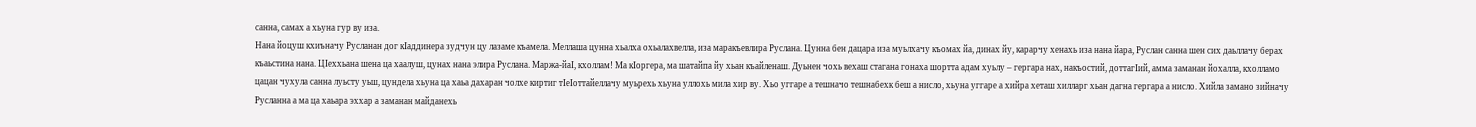санна, самах а хьуна гур ву иза.
Нана йоцуш кхиъначу Русланан дог кIаддинера зудчун цу лазаме къамела. Меллаша цунна хьалха охьалахвелла, иза маракъевлира Руслана. Цунна бен дацара иза муьлхачу къомах йа, динах йу, карарчу хенахь иза нана йара, Руслан санна шен сих даьллачу берах къаьстина нана. ЦIеххьана шена ца хаалуш, цунах нана элира Руслана. Маржа-йаI, кхоллам! Ма кIоргера, ма шатайпа йу хьан къайленаш. Дуьнен чохь вехаш стагана гонаха шортта адам хуьлу – гергара нах, накъостий, доттагIий, амма заманан йохалла, кхолламо цацан чухула санна луьсту уьш, цундела хьуна ца хаьа дахаран чолхе киртиг тIеIоттайеллачу муьрехь хьуна уллохь мила хир ву. Хьо уггаре а тешначо тешнабехк беш а нисло, хьуна уггаре а хийра хеташ хилларг хьан дагна гергара а нисло. Хийла замано зийначу Русланна а ма ца хаьара эххар а заманан майданехь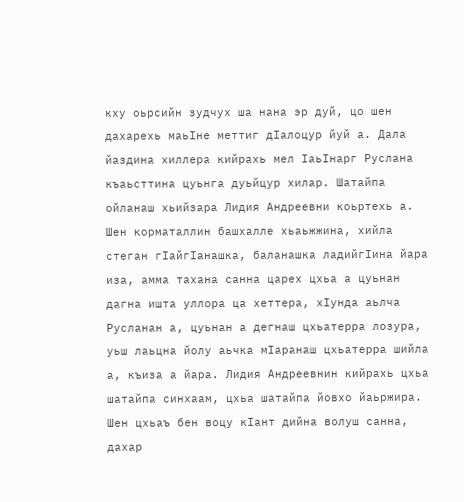кху оьрсийн зудчух ша нана эр дуй, цо шен дахарехь маьIне меттиг дIалоцур йуй а. Дала йаздина хиллера кийрахь мел IаьIнарг Руслана къаьсттина цуьнга дуьйцур хилар. Шатайпа ойланаш хьийзара Лидия Андреевни коьртехь а. Шен корматаллин башхалле хьаьжжина, хийла стеган гIайгIанашка, баланашка ладийгIина йара иза, амма тахана санна царех цхьа а цуьнан дагна ишта уллора ца хеттера, хIунда аьлча Русланан а, цуьнан а дегнаш цхьатерра лозура, уьш лаьцна йолу аьчка мIаранаш цхьатерра шийла а, къиза а йара. Лидия Андреевнин кийрахь цхьа шатайпа синхаам, цхьа шатайпа йовхо йаьржира. Шен цхьаъ бен воцу кIант дийна волуш санна, дахар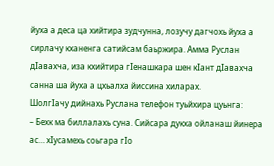йуха а деса ца хийтира зудчунна, лозучу дагчохь йуха а сирлачу кханенга сатийсам баьржира. Амма Руслан дIавахча, иза кхийтира гIенашкара шен кIант дIавахча санна ша йуха а цхьалха йиссина хиларах.
ШолгIачу дийнахь Руслана телефон туьйхира цуьнга:
– Бехк ма биллалахь суна. Сийсара дукха ойланаш йинера ас… хIусамехь соьгара гIо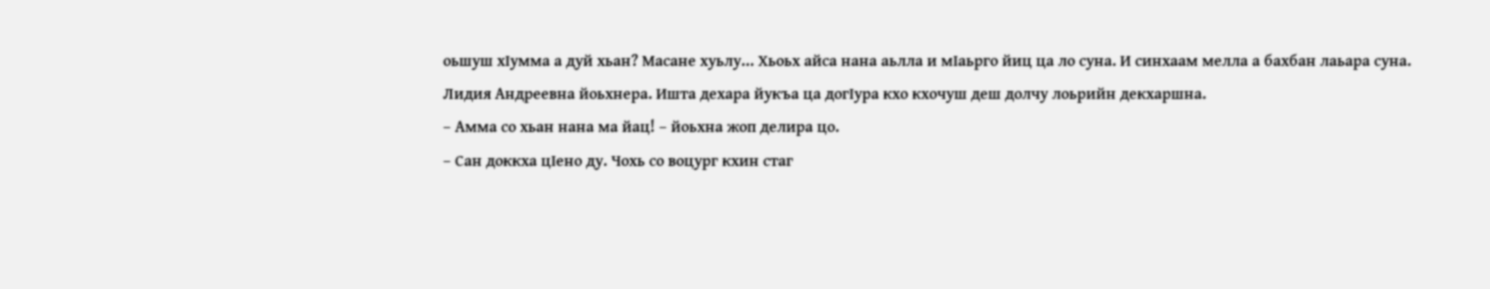оьшуш хIумма а дуй хьан? Масане хуьлу… Хьоьх айса нана аьлла и мIаьрго йиц ца ло суна. И синхаам мелла а бахбан лаьара суна.
Лидия Андреевна йоьхнера. Ишта дехара йукъа ца догIура кхо кхочуш деш долчу лоьрийн декхаршна.
– Амма со хьан нана ма йац! – йоьхна жоп делира цо.
– Сан доккха цIено ду. Чохь со воцург кхин стаг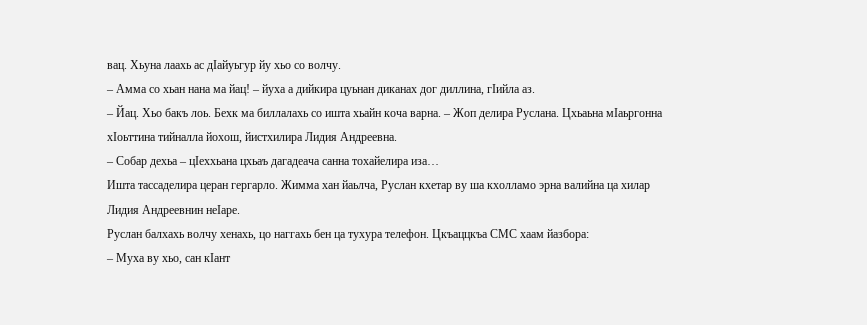вац. Хьуна лаахь ас дIайуьгур йу хьо со волчу.
– Амма со хьан нана ма йац! – йуха а дийкира цуьнан диканах дог диллина, гIийла аз.
– Йац. Хьо бакъ лоь. Бехк ма биллалахь со ишта хьайн коча варна. – Жоп делира Руслана. Цхьаьна мIаьргонна хIоьттина тийналла йохош, йистхилира Лидия Андреевна.
– Собар дехьа – цIеххьана цхьаъ дагадеача санна тохайелира иза…
Ишта тассаделира церан гергарло. Жимма хан йаьлча, Руслан кхетар ву ша кхолламо эрна валийна ца хилар Лидия Андреевнин неIаре.
Руслан балхахь волчу хенахь, цо наггахь бен ца тухура телефон. Цкъаццкъа СМС хаам йазбора:
– Муха ву хьо, сан кIант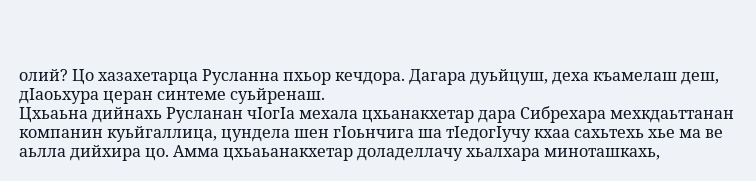олий? Цо хазахетарца Русланна пхьор кечдора. Дагара дуьйцуш, деха къамелаш деш, дIаоьхура церан синтеме суьйренаш.
Цхьаьна дийнахь Русланан чIогIа мехала цхьанакхетар дара Сибрехара мехкдаьттанан компанин куьйгаллица, цундела шен гIоьнчига ша тIедогIучу кхаа сахьтехь хье ма ве аьлла дийхира цо. Амма цхьаьанакхетар доладеллачу хьалхара миноташкахь,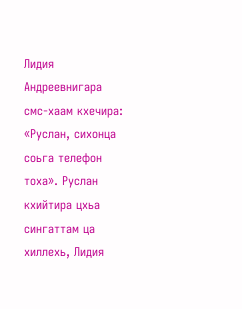Лидия Андреевнигара смс-хаам кхечира: «Руслан, сихонца соьга телефон тоха». Руслан кхийтира цхьа сингаттам ца хиллехь, Лидия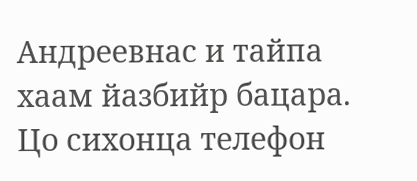Андреевнас и тайпа хаам йазбийр бацара.
Цо сихонца телефон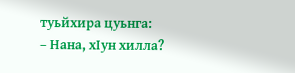туьйхира цуьнга:
– Нана, хIун хилла?